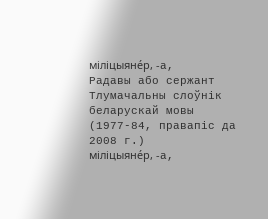міліцыяне́р, ‑а,
Радавы або сержант
Тлумачальны слоўнік беларускай мовы (1977-84, правапіс да 2008 г.)
міліцыяне́р, ‑а,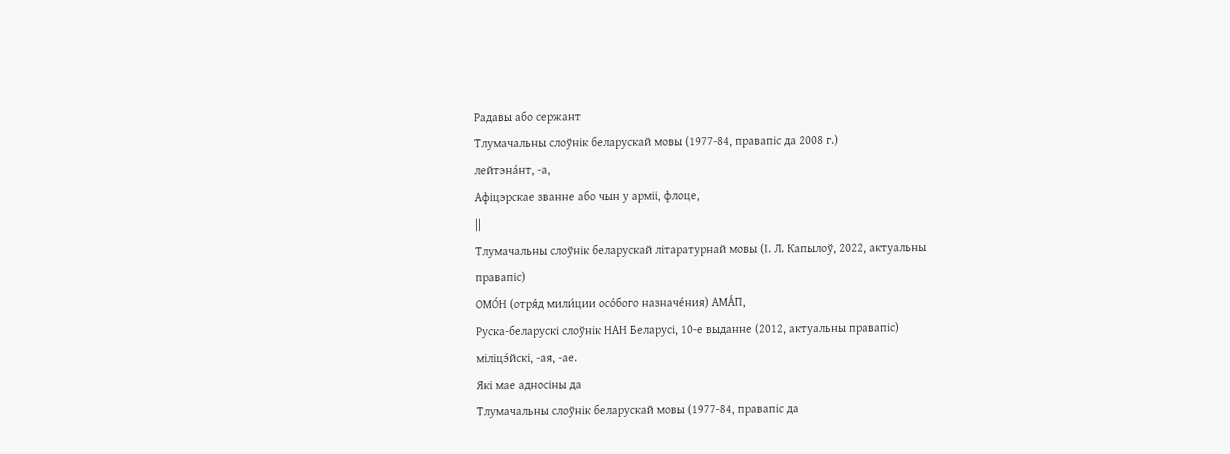Радавы або сержант
Тлумачальны слоўнік беларускай мовы (1977-84, правапіс да 2008 г.)
лейтэна́нт, -а,
Афіцэрскае званне або чын у арміі, флоце,
||
Тлумачальны слоўнік беларускай літаратурнай мовы (І. Л. Капылоў, 2022, актуальны правапіс)
ОМО́Н (отря́д мили́ции осо́бого назначе́ния) АМА́П,
Руска-беларускі слоўнік НАН Беларусі, 10-е выданне (2012, актуальны правапіс)
міліцэ́йскі, ‑ая, ‑ае.
Які мае адносіны да
Тлумачальны слоўнік беларускай мовы (1977-84, правапіс да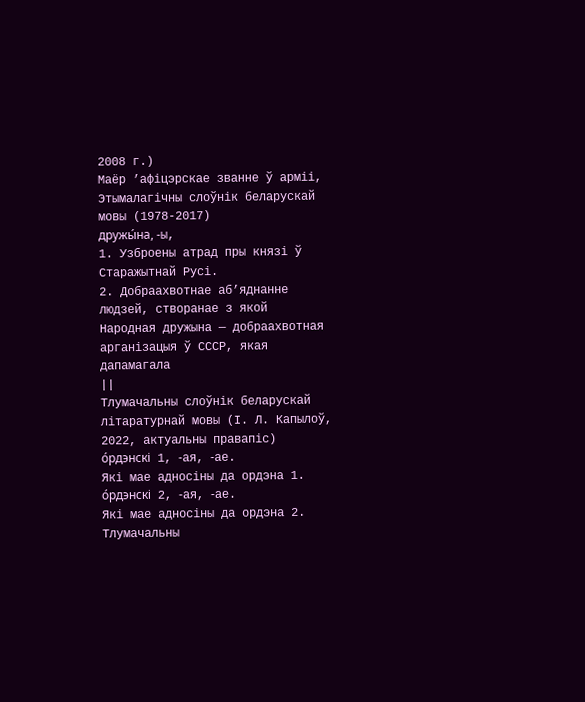2008 г.)
Маёр ’афіцэрскае званне ў арміі,
Этымалагічны слоўнік беларускай мовы (1978-2017)
дружы́на, -ы,
1. Узброены атрад пры князі ў Старажытнай Русі.
2. Добраахвотнае аб’яднанне людзей, створанае з якой
Народная дружына — добраахвотная арганізацыя ў СССР, якая дапамагала
||
Тлумачальны слоўнік беларускай літаратурнай мовы (І. Л. Капылоў, 2022, актуальны правапіс)
о́рдэнскі 1, ‑ая, ‑ае.
Які мае адносіны да ордэна 1.
о́рдэнскі 2, ‑ая, ‑ае.
Які мае адносіны да ордэна 2.
Тлумачальны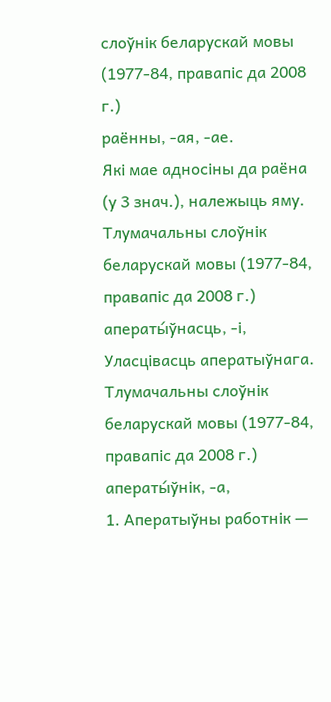слоўнік беларускай мовы (1977-84, правапіс да 2008 г.)
раённы, ‑ая, ‑ае.
Які мае адносіны да раёна (у 3 знач.), належыць яму.
Тлумачальны слоўнік беларускай мовы (1977-84, правапіс да 2008 г.)
аператы́ўнасць, ‑і,
Уласцівасць аператыўнага.
Тлумачальны слоўнік беларускай мовы (1977-84, правапіс да 2008 г.)
аператы́ўнік, ‑а,
1. Аператыўны работнік —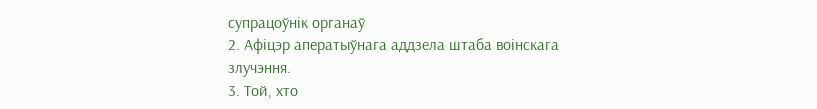супрацоўнік органаў
2. Афіцэр аператыўнага аддзела штаба воінскага злучэння.
3. Той, хто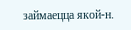займаецца якой‑н.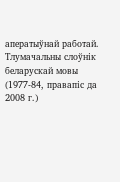аператыўнай работай.
Тлумачальны слоўнік беларускай мовы (1977-84, правапіс да 2008 г.)